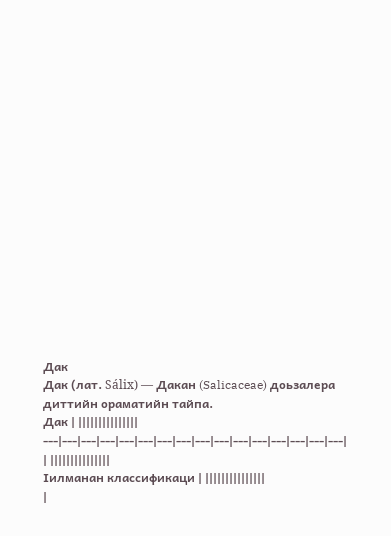Дак
Дак (лат. Sálix) — Дакан (Salicaceae) доьзалера диттийн ораматийн тайпа.
Дак | |||||||||||||||
---|---|---|---|---|---|---|---|---|---|---|---|---|---|---|---|
| |||||||||||||||
Ӏилманан классификаци | |||||||||||||||
|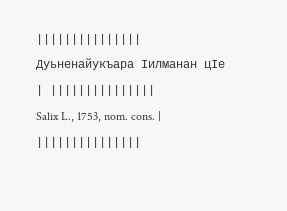|||||||||||||||
Дуьненайукъара Ӏилманан цӀе | |||||||||||||||
Salix L., 1753, nom. cons. | |||||||||||||||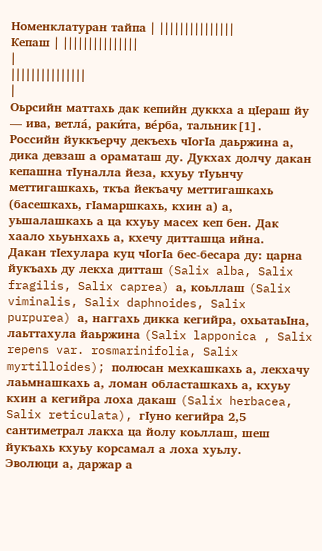Номенклатуран тайпа | |||||||||||||||
Кепаш | |||||||||||||||
|
|||||||||||||||
|
Оьрсийн маттахь дак кепийн дуккха а цӀераш йу — ива, ветла́, раки́та, ве́рба, тальник[1].
Российн йуккъерчу декъехь чӀогӀа даьржина а, дика девзаш а ораматаш ду. Дукхах долчу дакан кепашна тӀуналла йеза, кхуьу тӀуьнчу меттигашкахь, ткъа йекъачу меттигашкахь (басешкахь, гӀамаршкахь, кхин а) а, уьшалашкахь а ца кхуьу масех кеп бен. Дак хаало хьуьнхахь а, кхечу дитташца ийна.
Дакан тӀехулара куц чӀогӀа бес-бесара ду: царна йукъахь ду лекха дитташ (Salix alba, Salix fragilis, Salix caprea) а, коьллаш (Salix viminalis, Salix daphnoides, Salix purpurea) а, наггахь дикка кегийра, охьатаьӀна, лаьттахула йаьржина (Salix lapponica , Salix repens var. rosmarinifolia, Salix myrtilloides); полюсан мехкашкахь а, лекхачу лаьмнашкахь а, ломан областашкахь а, кхуьу кхин а кегийра лоха дакаш (Salix herbacea, Salix reticulata), гӀуно кегийра 2,5 сантиметрал лакха ца йолу коьллаш, шеш йукъахь кхуьу корсамал а лоха хуьлу.
Эволюци а, даржар а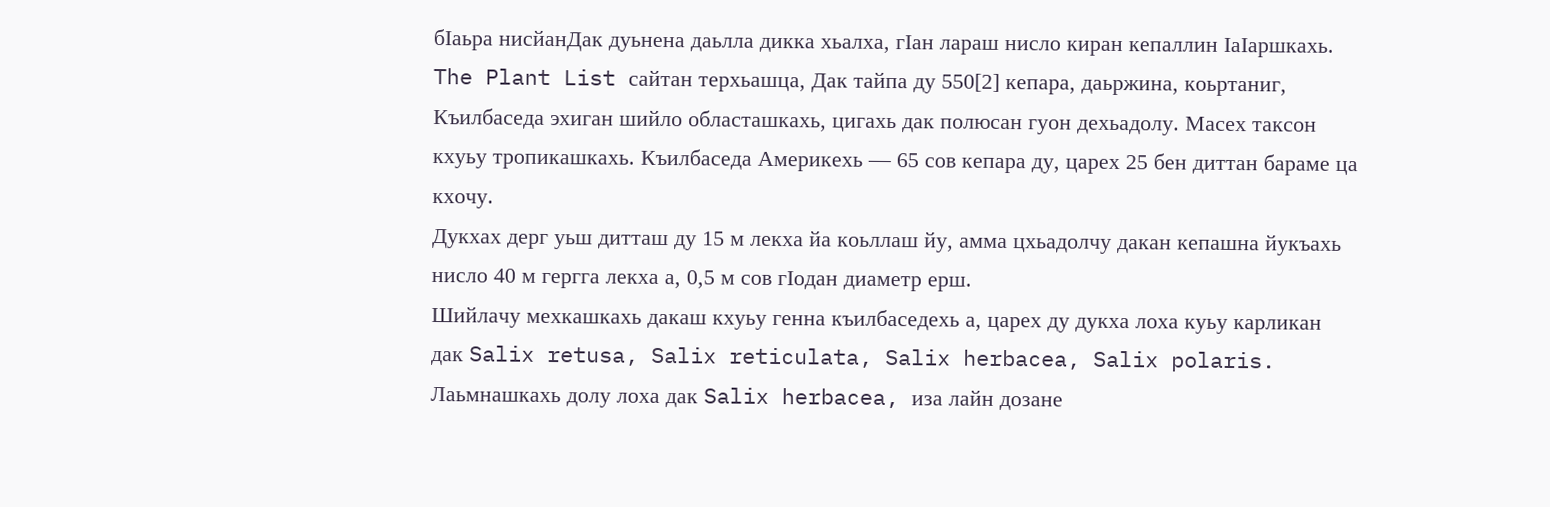бӀаьра нисйанДак дуьнена даьлла дикка хьалха, гӀан лараш нисло киран кепаллин ӀаӀаршкахь.
The Plant List сайтан терхьашца, Дак тайпа ду 550[2] кепара, даьржина, коьртаниг, Къилбаседа эхиган шийло областашкахь, цигахь дак полюсан гуон дехьадолу. Масех таксон кхуьу тропикашкахь. Къилбаседа Америкехь — 65 сов кепара ду, царех 25 бен диттан бараме ца кхочу.
Дукхах дерг уьш дитташ ду 15 м лекха йа коьллаш йу, амма цхьадолчу дакан кепашна йукъахь нисло 40 м гергга лекха а, 0,5 м сов гӀодан диаметр ерш.
Шийлачу мехкашкахь дакаш кхуьу генна къилбаседехь а, царех ду дукха лоха куьу карликан дак Salix retusa, Salix reticulata, Salix herbacea, Salix polaris. Лаьмнашкахь долу лоха дак Salix herbacea, иза лайн дозане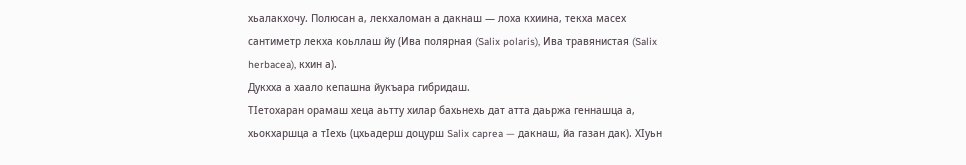хьалакхочу. Полюсан а, лекхаломан а дакнаш — лоха кхиина, текха масех сантиметр лекха коьллаш йу (Ива полярная (Salix polaris), Ива травянистая (Salix herbacea), кхин а).
Дукхха а хаало кепашна йукъара гибридаш.
ТӀетохаран орамаш хеца аьтту хилар бахьнехь дат атта даьржа геннашца а, хьокхаршца а тӀехь (цхьадерш доцурш Salix caprea — дакнаш, йа газан дак). ХӀуьн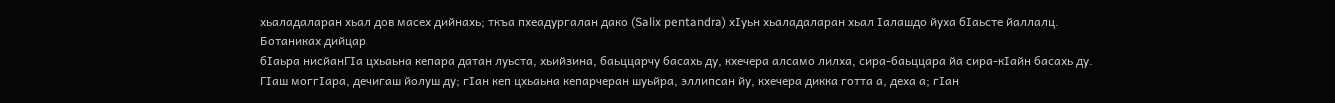хьаладаларан хьал дов масех дийнахь; ткъа пхеадургалан дако (Salix pentandra) хӀуьн хьаладаларан хьал Ӏалашдо йуха бӀаьсте йаллалц.
Ботаниках дийцар
бӀаьра нисйанГӀа цхьаьна кепара датан луьста, хьийзина, баьццарчу басахь ду, кхечера алсамо лилха, сира-баьццара йа сира-кӀайн басахь ду.
ГӀаш моггӀара, дечигаш йолуш ду; гӀан кеп цхьаьна кепарчеран шуьйра, эллипсан йу, кхечера дикка готта а, деха а; гӀан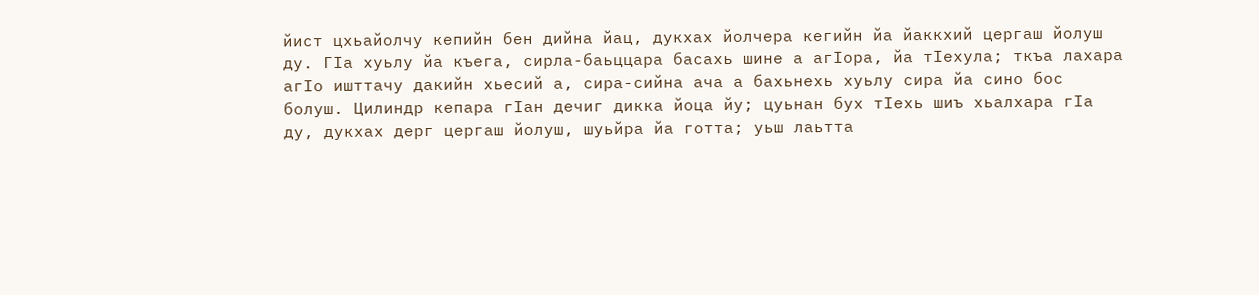йист цхьайолчу кепийн бен дийна йац, дукхах йолчера кегийн йа йаккхий цергаш йолуш ду. ГӀа хуьлу йа къега, сирла-баьццара басахь шине а агӀора, йа тӀехула; ткъа лахара агӀо ишттачу дакийн хьесий а, сира-сийна ача а бахьнехь хуьлу сира йа сино бос болуш. Цилиндр кепара гӀан дечиг дикка йоца йу; цуьнан бух тӀехь шиъ хьалхара гӀа ду, дукхах дерг цергаш йолуш, шуьйра йа готта; уьш лаьтта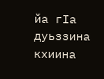йа гӀа дуьззина кхиина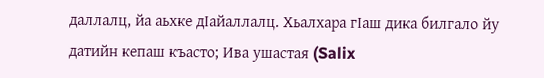даллалц, йа аьхке дӀайаллалц. Хьалхара гӀаш дика билгало йу датийн кепаш къасто; Ива ушастая (Salix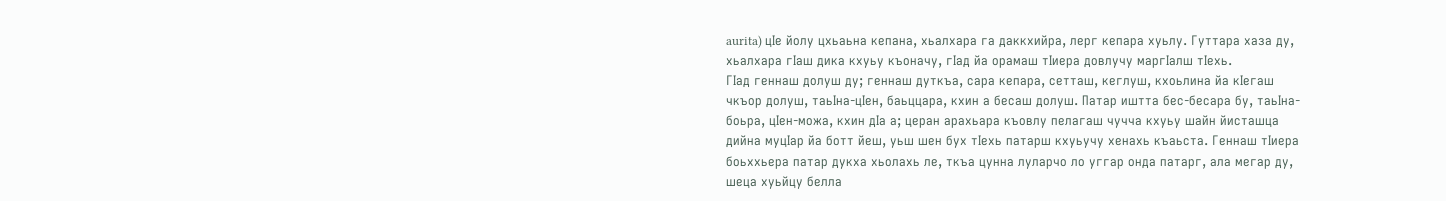aurita) цӀе йолу цхьаьна кепана, хьалхара га даккхийра, лерг кепара хуьлу. Гуттара хаза ду, хьалхара гӀаш дика кхуьу къоначу, гӀад йа орамаш тӀиера довлучу маргӀалш тӀехь.
ГӀад геннаш долуш ду; геннаш дуткъа, сара кепара, сетташ, кеглуш, кхоьлина йа кӀегаш чкъор долуш, таьӀна-цӀен, баьццара, кхин а бесаш долуш. Патар иштта бес-бесара бу, таьӀна-боьра, цӀен-можа, кхин дӀа а; церан арахьара къовлу пелагаш чучча кхуьу шайн йисташца дийна муцӀар йа ботт йеш, уьш шен бух тӀехь патарш кхуьучу хенахь къаьста. Геннаш тӀиера боьххьера патар дукха хьолахь ле, ткъа цунна луларчо ло уггар онда патарг, ала мегар ду, шеца хуьйцу белла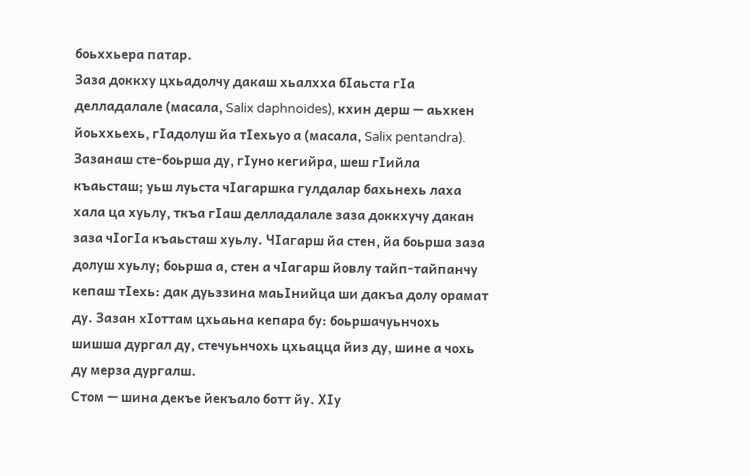боьххьера патар.
Заза доккху цхьадолчу дакаш хьалхха бӀаьста гӀа делладалале (масала, Salix daphnoides), кхин дерш — аьхкен йоьххьехь, гӀадолуш йа тӀехьуо а (масала, Salix pentandra).
Зазанаш сте-боьрша ду, гӀуно кегийра, шеш гӀийла къаьсташ; уьш луьста чӀагаршка гулдалар бахьнехь лаха хала ца хуьлу, ткъа гӀаш делладалале заза доккхучу дакан заза чӀогӀа къаьсташ хуьлу. ЧӀагарш йа стен, йа боьрша заза долуш хуьлу; боьрша а, стен а чӀагарш йовлу тайп-тайпанчу кепаш тӀехь: дак дуьззина маьӀнийца ши дакъа долу орамат ду. Зазан хӀоттам цхьаьна кепара бу: боьршачуьнчохь шишша дургал ду, стечуьнчохь цхьацца йиз ду, шине а чохь ду мерза дургалш.
Стом — шина декъе йекъало ботт йу. ХӀу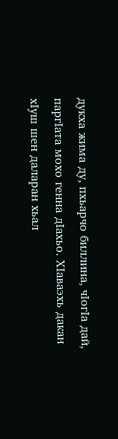дукха жима ду, пхьарчо биллина, чӀогӀа дай, паргӀата мохо генна дӀахьо. ХӀаваэхь дакан хӀуш шен даларан хьал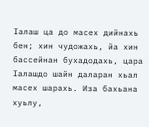Ӏалаш ца до масех дийнахь бен; хин чудожахь, йа хин бассейнан бухадодахь, цара Ӏалашдо шайн даларан хьал масех шарахь. Иза бахьана хуьлу,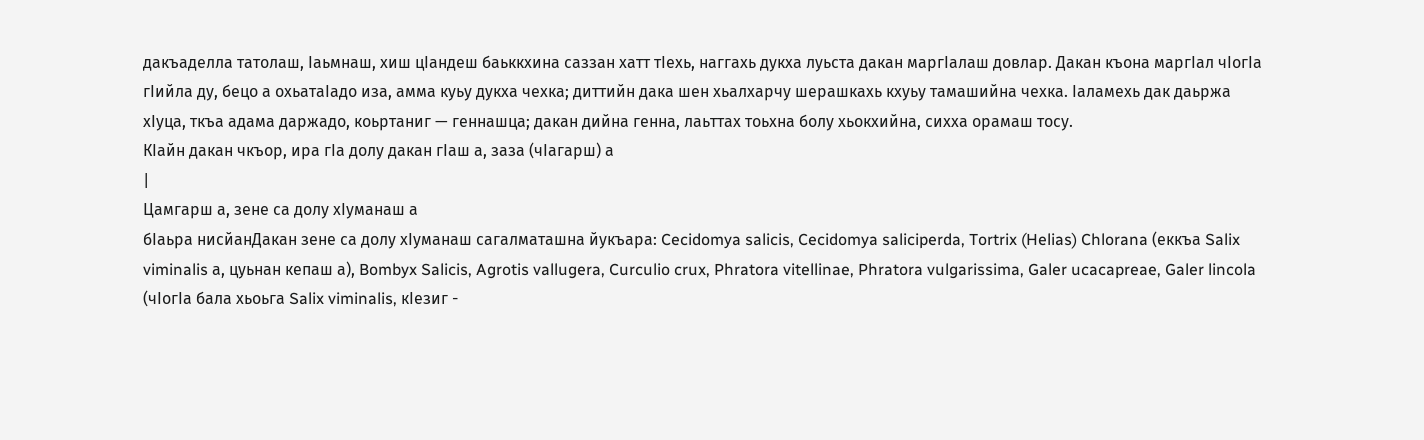дакъаделла татолаш, Ӏаьмнаш, хиш цӀандеш баьккхина саззан хатт тӀехь, наггахь дукха луьста дакан маргӀалаш довлар. Дакан къона маргӀал чӀогӀа гӀийла ду, бецо а охьатаӀадо иза, амма куьу дукха чехка; диттийн дака шен хьалхарчу шерашкахь кхуьу тамашийна чехка. Ӏаламехь дак даьржа хӀуца, ткъа адама даржадо, коьртаниг — геннашца; дакан дийна генна, лаьттах тоьхна болу хьокхийна, сихха орамаш тосу.
КӀайн дакан чкъор, ира гӀа долу дакан гӀаш а, заза (чӀагарш) а
|
Цамгарш а, зене са долу хӀуманаш а
бӀаьра нисйанДакан зене са долу хӀуманаш сагалматашна йукъара: Cecidomya salicis, Cecidomya saliciperda, Tortrix (Helias) Chlorana (еккъа Salix viminalis а, цуьнан кепаш а), Bombyx Salicis, Agrotis vallugera, Curculio crux, Phratora vitellinae, Phratora vulgarissima, Galer ucacapreae, Galer lincola (чӀогӀа бала хьоьга Salix viminalis, кӀезиг -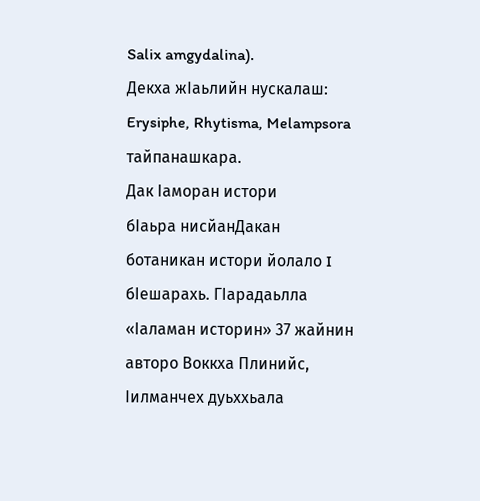Salix amgydalina).
Декха жӀаьлийн нускалаш: Erysiphe, Rhytisma, Melampsora тайпанашкара.
Дак Ӏаморан истори
бӀаьра нисйанДакан ботаникан истори йолало I бӀешарахь. ГӀарадаьлла «Ӏаламан историн» 37 жайнин авторо Воккха Плинийс, Ӏилманчех дуьххьала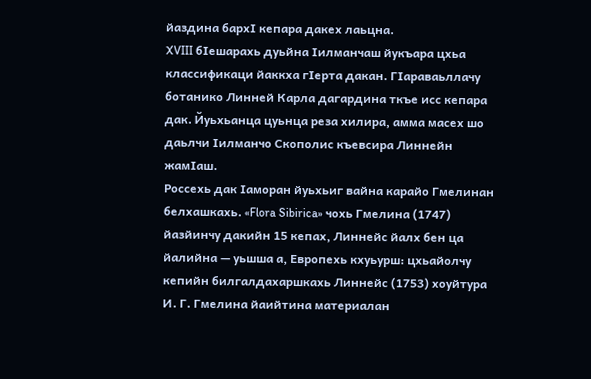йаздина бархӀ кепара дакех лаьцна.
XVIII бӀешарахь дуьйна Ӏилманчаш йукъара цхьа классификаци йаккха гӀерта дакан. ГӀараваьллачу ботанико Линней Карла дагардина ткъе исс кепара дак. Йуьхьанца цуьнца реза хилира, амма масех шо даьлчи Ӏилманчо Скополис къевсира Линнейн жамӀаш.
Россехь дак Ӏаморан йуьхьиг вайна карайо Гмелинан белхашкахь. «Flora Sibirica» чохь Гмелина (1747) йазйинчу дакийн 15 кепах, Линнейс йалх бен ца йалийна — уьшша а, Европехь кхуьурш: цхьайолчу кепийн билгалдахаршкахь Линнейс (1753) хоуйтура И. Г. Гмелина йаийтина материалан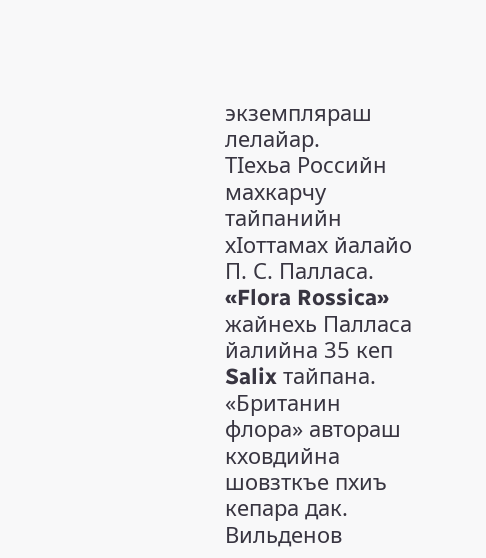экземпляраш лелайар.
ТӀехьа Российн махкарчу тайпанийн хӀоттамах йалайо П. С. Палласа. «Flora Rossica» жайнехь Палласа йалийна 35 кеп Salix тайпана.
«Британин флора» автораш кховдийна шовзткъе пхиъ кепара дак. Вильденов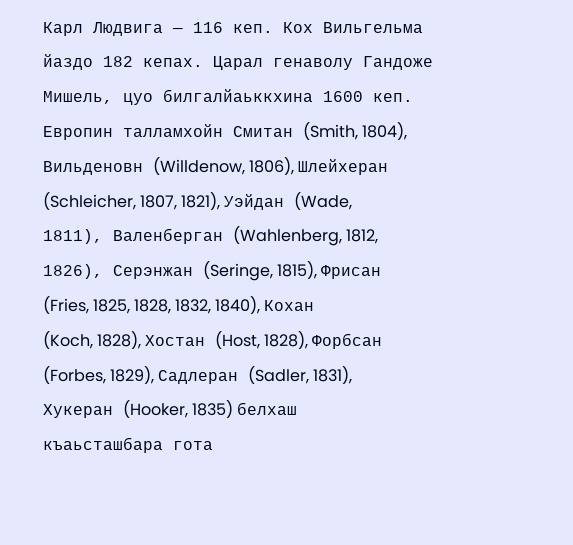Карл Людвига — 116 кеп. Кох Вильгельма йаздо 182 кепах. Царал генаволу Гандоже Мишель, цуо билгалйаьккхина 1600 кеп. Европин талламхойн Смитан (Smith, 1804), Вильденовн (Willdenow, 1806), Шлейхеран (Schleicher, 1807, 1821), Уэйдан (Wade, 1811), Валенберган (Wahlenberg, 1812, 1826), Серэнжан (Seringe, 1815), Фрисан (Fries, 1825, 1828, 1832, 1840), Кохан (Koch, 1828), Хостан (Host, 1828), Форбсан (Forbes, 1829), Садлеран (Sadler, 1831), Хукеран (Hooker, 1835) белхаш къаьсташбара гота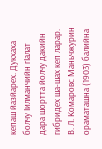кепаш йазйарех. Дукхаха болчу Ӏилманчийн гӀалат дара шортта йолчу дакийн гибридех ша-шах кеп ларар.
В. Л. Комаровс Маньчжурин ораматашна (1903) балийна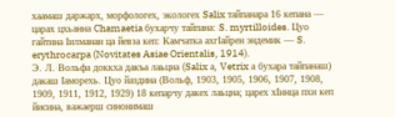хаамаш даржарх, морфологех, экологех Salix тайпанара 16 кепана — царах цхьанна Chamaetia бухарчу тайпана: S. myrtilloides. Цуо гайтина Ӏилманан ца йевза кеп: Камчатка ахгӀайрен эндемик — S. erythrocarpa (Novitates Asiae Orientalis, 1914).
Э. Л. Вольфа доккха дакъа лаьцна (Salix а, Vetrix а бухара тайпанаш) дакаш Ӏаморехь. Цуо йаздина (Вольф, 1903, 1905, 1906, 1907, 1908, 1909, 1911, 1912, 1929) 18 кепарчу дакех лаьцна; царех хӀинца пхи кеп йисина, важаерш синонимаш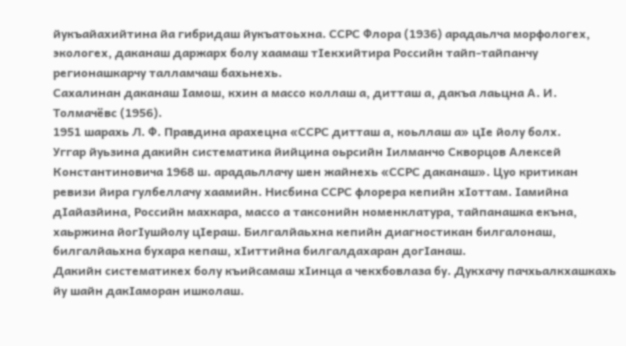йукъайахийтина йа гибридаш йукъатоьхна. ССРС Флора (1936) арадаьлча морфологех, экологех, даканаш даржарх болу хаамаш тӀекхийтира Российн тайп-тайпанчу регионашкарчу талламчаш бахьнехь.
Сахалинан даканаш Ӏамош, кхин а массо коллаш а, дитташ а, дакъа лаьцна А. И. Толмачёвс (1956).
1951 шарахь Л. Ф. Правдина арахецна «ССРС дитташ а, коьллаш а» цӀе йолу болх.
Уггар йуьзина дакийн систематика йийцина оьрсийн Ӏилманчо Скворцов Алексей Константиновича 1968 ш. арадаьллачу шен жайнехь «ССРС даканаш». Цуо критикан ревизи йира гулбеллачу хаамийн. Нисбина ССРС флорера кепийн хӀоттам. Ӏамийна дӀайазйина, Российн махкара, массо а таксонийн номенклатура, тайпанашка екъна, хаьржина йогӀушйолу цӀераш. Билгалйаьхна кепийн диагностикан билгалонаш, билгалйаьхна бухара кепаш, хӀиттийна билгалдахаран догӀанаш.
Дакийн систематикех болу къийсамаш хӀинца а чекхбовлаза бу. Дукхачу пачхьалкхашкахь йу шайн дакӀаморан ишколаш.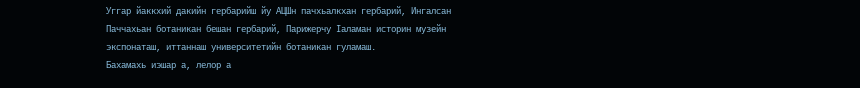Уггар йаккхий дакийн гербарийш йу АЦШн пачхьалкхан гербарий, Ингалсан Паччахьан ботаникан бешан гербарий, Парижерчу Ӏаламан историн музейн экспонаташ, иттаннаш университетийн ботаникан гуламаш.
Бахамахь иэшар а, лелор а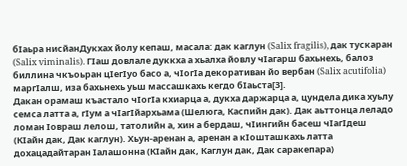бӀаьра нисйанДукхах йолу кепаш, масала: дак каглун (Salix fragilis), дак тускаран (Salix viminalis). ГӀаш довлале дуккха а хьалха йовлу чӀагарш бахьнехь, балоз биллина чкъоьран цӀегӀуо басо а, чӀогӀа декоративан йо вербан (Salix acutifolia) маргӀалш, иза бахьнехь уьш массашкахь кегдо бӀаьста[3].
Дакан орамаш къастало чӀогӀа кхиарца а, дукха даржарца а, цундела дика хуьлу семса латта а, гӀум а чӀагӀйархьама (Шелюга, Каспийн дак). Дак аьттонца леладо ломан Ӏовраш лелош, татолийн а, хин а бердаш, чӀингийн басеш чӀагӀдеш (КӀайн дак, Дак каглун). Хьун-аренан а, аренан а кӀошташкахь латта дохацадайтаран Ӏалашонна (КӀайн дак, Каглун дак, Дак саракепара)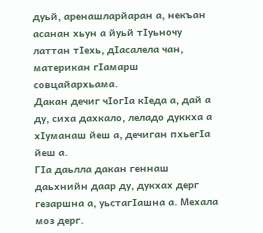дуьй, аренашларйаран а, некъан асанан хьун а йуьй тӀуьночу латтан тӀехь, дӀасалела чан, материкан гӀамарш совцайархьама.
Дакан дечиг чӀогӀа кӀеда а, дай а ду, сиха дахкало, леладо дуккха а хӀуманаш йеш а, дечиган пхьегӀа йеш а.
ГӀа даьлла дакан геннаш даьхнийн даар ду, дукхах дерг гезаршна а, уьстагӀашна а. Мехала моз дерг.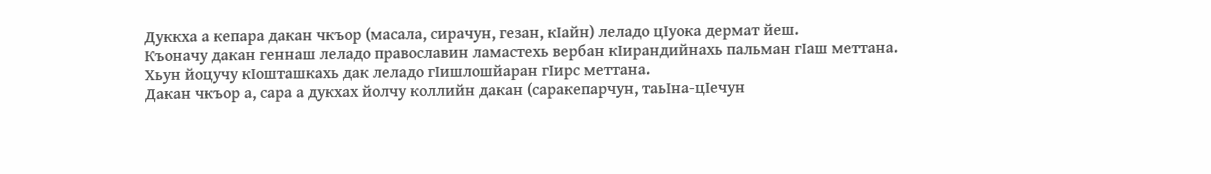Дуккха а кепара дакан чкъор (масала, сирачун, гезан, кӀайн) леладо цӀуока дермат йеш.
Къоначу дакан геннаш леладо православин ламастехь вербан кӀирандийнахь пальман гӀаш меттана.
Хьун йоцучу кӀошташкахь дак леладо гӀишлошйаран гӀирс меттана.
Дакан чкъор а, сара а дукхах йолчу коллийн дакан (саракепарчун, таьӀна-цӀечун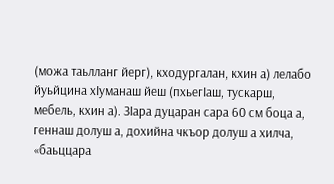(можа таьлланг йерг), кходургалан, кхин а) лелабо йуьйцина хӀуманаш йеш (пхьегӀаш, тускарш, мебель, кхин а). ЗӀара дуцаран сара 60 см боца а, геннаш долуш а, дохийна чкъор долуш а хилча, «баьццара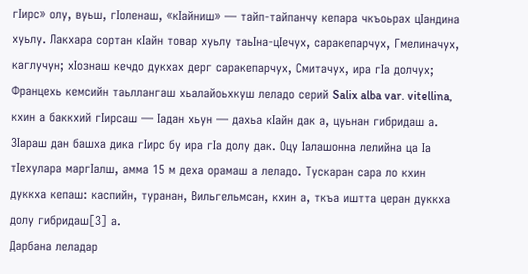гӀирс» олу, вуьш, гӀоленаш, «кӀайниш» — тайп-тайпанчу кепара чкъоьрах цӀандина хуьлу. Лакхара сортан кӀайн товар хуьлу таьӀна-цӀечух, саракепарчух, Гмелиначух, каглучун; хӀознаш кечдо дукхах дерг саракепарчух, Смитачух, ира гӀа долчух; Францехь кемсийн таьллангаш хьалайоьхкуш леладо серий Salix alba var. vitellina, кхин а баккхий гӀирсаш — Ӏадан хьун — дахьа кӀайн дак а, цуьнан гибридаш а. ЗӀараш дан башха дика гӀирс бу ира гӀа долу дак. Оцу Ӏалашонна лелийна ца Ӏа тӀехулара маргӀалш, амма 15 м деха орамаш а леладо. Тускаран сара ло кхин дуккха кепаш: каспийн, туранан, Вильгельмсан, кхин а, ткъа иштта церан дуккха долу гибридаш[3] а.
Дарбана леладар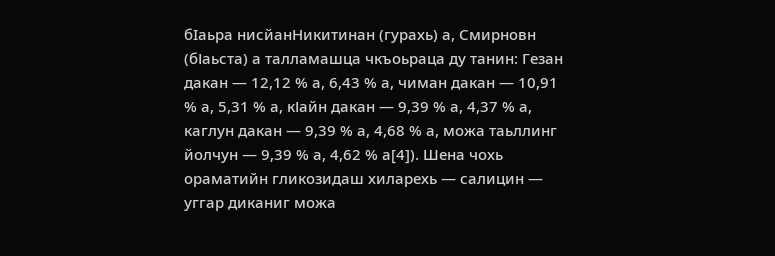бӀаьра нисйанНикитинан (гурахь) а, Смирновн (бІаьста) а талламашца чкъоьраца ду танин: Гезан дакан — 12,12 % а, 6,43 % а, чиман дакан — 10,91 % а, 5,31 % а, кІайн дакан — 9,39 % а, 4,37 % а, каглун дакан — 9,39 % а, 4,68 % а, можа таьллинг йолчун — 9,39 % а, 4,62 % а[4]). Шена чохь ораматийн гликозидаш хиларехь — салицин — уггар диканиг можа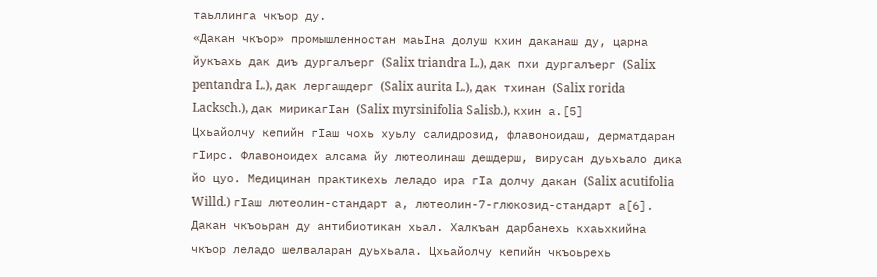таьллинга чкъор ду.
«Дакан чкъор» промышленностан маьІна долуш кхин даканаш ду, царна йукъахь дак диъ дургалъерг (Salix triandra L.), дак пхи дургалъерг (Salix pentandra L.), дак лергашдерг (Salix aurita L.), дак тхинан (Salix rorida Lacksch.), дак мирикагІан (Salix myrsinifolia Sаlisb.), кхин а.[5]
Цхьайолчу кепийн гІаш чохь хуьлу салидрозид, флавоноидаш, дерматдаран гІирс. Флавоноидех алсама йу лютеолинаш дешдерш, вирусан дуьхьало дика йо цуо. Медицинан практикехь леладо ира гІа долчу дакан (Salix acutifolia Willd.) гІаш лютеолин-стандарт а, лютеолин-7-глюкозид-стандарт а[6].
Дакан чкъоьран ду антибиотикан хьал. Халкъан дарбанехь кхаьхкийна чкъор леладо шелваларан дуьхьала. Цхьайолчу кепийн чкъоьрехь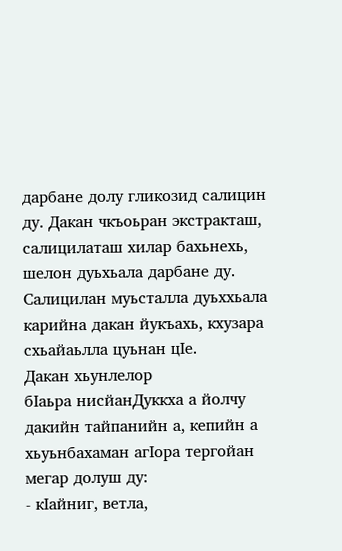дарбане долу гликозид салицин ду. Дакан чкъоьран экстракташ, салицилаташ хилар бахьнехь, шелон дуьхьала дарбане ду. Салицилан муьсталла дуьххьала карийна дакан йукъахь, кхузара схьайаьлла цуьнан цІе.
Дакан хьунлелор
бӀаьра нисйанДуккха а йолчу дакийн тайпанийн а, кепийн а хьуьнбахаман агӀора тергойан мегар долуш ду:
- кӀайниг, ветла,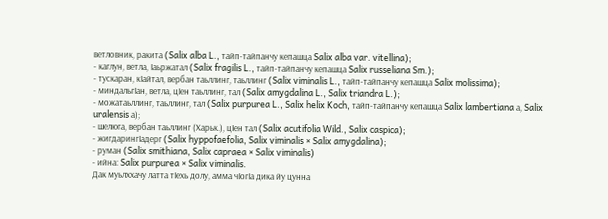ветловник, ракита (Salix alba L., тайп-тайпанчу кепашца Salix alba var. vitellina);
- каглун, ветла, Ӏаьржатал (Salix fragilis L., тайп-тайпанчу кепашца Salix russeliana Sm.);
- тускаран, кӀайтал, вербан таьллинг, таьллинг (Salix viminalis L., тайп-тайпанчу кепашца Salix molissima);
- миндальгӀан, ветла, цӀен таьллинг, тал (Salix amygdalina L., Salix triandra L.);
- можатаьллинг, таьллинг, тал (Salix purpurea L., Salix helix Koch, тайп-тайпанчу кепашца Salix lambertiana а, Salix uralensis а);
- шелюга, вербан таьллинг (Харьк.), цӀен тал (Salix acutifolia Wild., Salix caspica);
- жигдарингӀадерг (Salix hyppofaefolia, Salix viminalis × Salix amygdalina);
- руман (Salix smithiana, Salix capraea × Salix viminalis)
- ийна: Salix purpurea × Salix viminalis.
Дак муьлххачу латта тӀехь долу, амма чӀогӀа дика йу цунна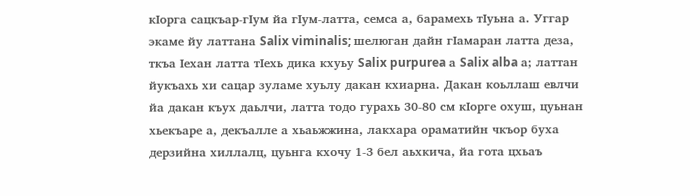кӀорга сацкъар-гӀум йа гӀум-латта, семса а, барамехь тӀуьна а. Уггар экаме йу латтана Salix viminalis; шелюган дайн гӀамаран латта деза, ткъа Ӏехан латта тӀехь дика кхуьу Salix purpurea а Salix alba а; латтан йукъахь хи сацар зуламе хуьлу дакан кхиарна. Дакан коьллаш евлчи йа дакан къух даьлчи, латта тодо гурахь 30-80 см кӀорге охуш, цуьнан хьекъаре а, декъалле а хьаьжжина, лакхара ораматийн чкъор буха дерзийна хиллалц, цуьнга кхочу 1-3 бел аьхкича, йа гота цхьаъ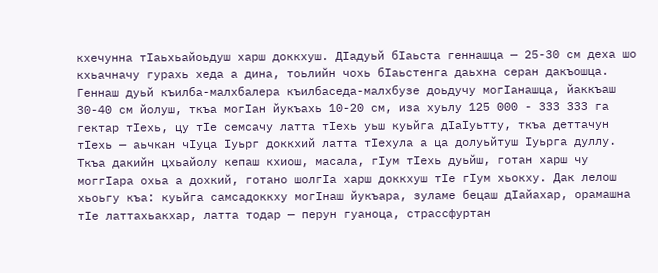кхечунна тӀаьхьайоьдуш харш доккхуш. ДӀадуьй бӀаьста геннашца — 25-30 см деха шо кхьачначу гурахь хеда а дина, тоьлийн чохь бӀаьстенга даьхна серан дакъошца. Геннаш дуьй къилба-малхбалера къилбаседа-малхбузе доьдучу могӀанашца, йаккъаш 30-40 см йолуш, ткъа могӀан йукъахь 10-20 см, иза хуьлу 125 000 - 333 333 га гектар тӀехь, цу тӀе семсачу латта тӀехь уьш куьйга дӀаӀуьтту, ткъа деттачун тӀехь — аьчкан чӀуца Ӏуьрг доккхий латта тӀехула а ца долуьйтуш Ӏуьрга дуллу. Ткъа дакийн цхьайолу кепаш кхиош, масала, гӀум тӀехь дуьйш, готан харш чу моггӀара охьа а дохкий, готано шолгӀа харш доккхуш тӀе гӀум хьокху. Дак лелош хьоьгу къа: куьйга самсадоккху могӀнаш йукъара, зуламе бецаш дӀайахар, орамашна тӀе латтахьакхар, латта тодар — перун гуаноца, страссфуртан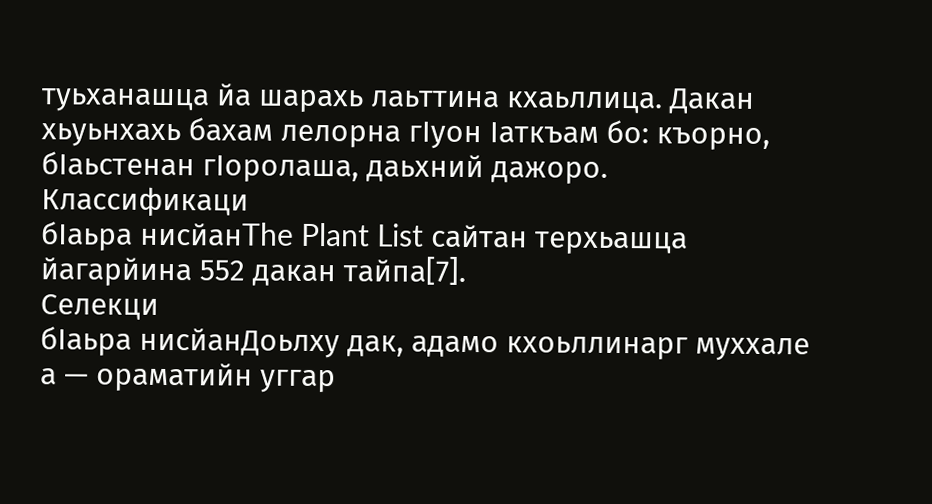туьханашца йа шарахь лаьттина кхаьллица. Дакан хьуьнхахь бахам лелорна гӀуон Ӏаткъам бо: къорно, бӀаьстенан гӀоролаша, даьхний дажоро.
Классификаци
бӀаьра нисйанThe Plant List сайтан терхьашца йагарйина 552 дакан тайпа[7].
Селекци
бӀаьра нисйанДоьлху дак, адамо кхоьллинарг муххале а — ораматийн уггар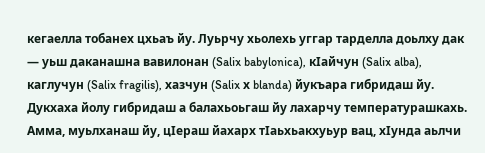кегаелла тобанех цхьаъ йу. Луьрчу хьолехь уггар тарделла доьлху дак — уьш даканашна вавилонан (Salix babylonica), кӀайчун (Salix alba), каглучун (Salix fragilis), хазчун (Salix х blanda) йукъара гибридаш йу. Дукхаха йолу гибридаш а балахьоьгаш йу лахарчу температурашкахь. Амма, муьлханаш йу, цӀераш йахарх тӀаьхьакхуьур вац, хӀунда аьлчи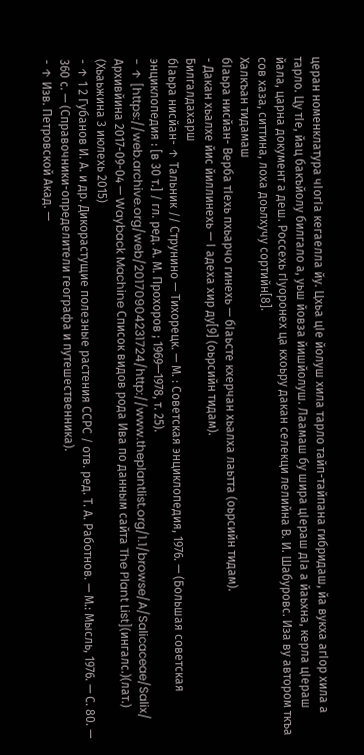церан номенклатура чӀогӀа кегаелла йу. Цхьа цӀе йолуш хила тарло тайп-тайпана гибридаш, йа вукха агӀор хила а тарло. Цу тӀе, йац бакъйолу билгало а, уьш йовза йишйолуш. Лаамаш бу шира цӀераш дӀа а йаьхна, керла цӀераш йала, царна документ а деш. Россехь гӀуоронех ца кхоьру дакан селекци лелийна В. И. Шабуровс. Иза ву автором ткъа сов хаза, ситтина, лоха доьлхучу сортийн[8].
Халкъан тидамаш
бӀаьра нисйан- Верба тӀехь пхьарчо гинехь — бӀаьсте кхерчан хьалха лаьтта (оьрсийн тидам).
- Дакан хьалхе йис йиллинехь — Ӏ адеха хир ду[9] (оьрсийн тидам).
Билгалдахарш
бӀаьра нисйан- ↑ Тальник // Струнино — Тихорецк. — М. : Советская энциклопедия, 1976. — (Большая советская энциклопедия : [в 30 т.] / гл. ред. А. М. Прохоров ; 1969—1978, т. 25).
- ↑ [https://web.archive.org/web/20170904231724/http://www.theplantlist.org/1.1/browse/A/Salicaceae/Salix/ Архивйина 2017-09-04 — Wayback Machine Список видов рода Ива по данным сайта The Plant List](ингалс.)(лат.) (Хьаьжина 3 июлехь 2015)
- ↑ 1 2 Губанов И. А. и др. Дикорастущие полезные растения ССРС / отв. ред. Т. А. Работнов. — М.: Мысль, 1976. — С. 80. — 360 с. — (Справочники-определители географа и путешественника).
- ↑ Изв. Петровской Акад. —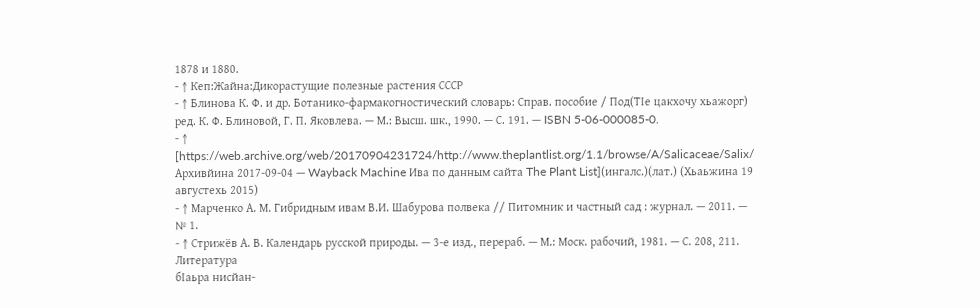1878 и 1880.
- ↑ Кеп:Жайна:Дикорастущие полезные растения СССР
- ↑ Блинова К. Ф. и др. Ботанико-фармакогностический словарь: Справ. пособие / Под(ТӀе цакхочу хьажорг) ред. К. Ф. Блиновой, Г. П. Яковлева. — М.: Высш. шк., 1990. — С. 191. — ISBN 5-06-000085-0.
- ↑ [https://web.archive.org/web/20170904231724/http://www.theplantlist.org/1.1/browse/A/Salicaceae/Salix/ Архивйина 2017-09-04 — Wayback Machine Ива по данным сайта The Plant List](ингалс.)(лат.) (Хьаьжина 19 августехь 2015)
- ↑ Марченко А. М. Гибридным ивам В.И. Шабурова полвека // Питомник и частный сад : журнал. — 2011. — № 1.
- ↑ Стрижёв А. В. Календарь русской природы. — 3-е изд., перераб. — М.: Моск. рабочий, 1981. — С. 208, 211.
Литература
бӀаьра нисйан-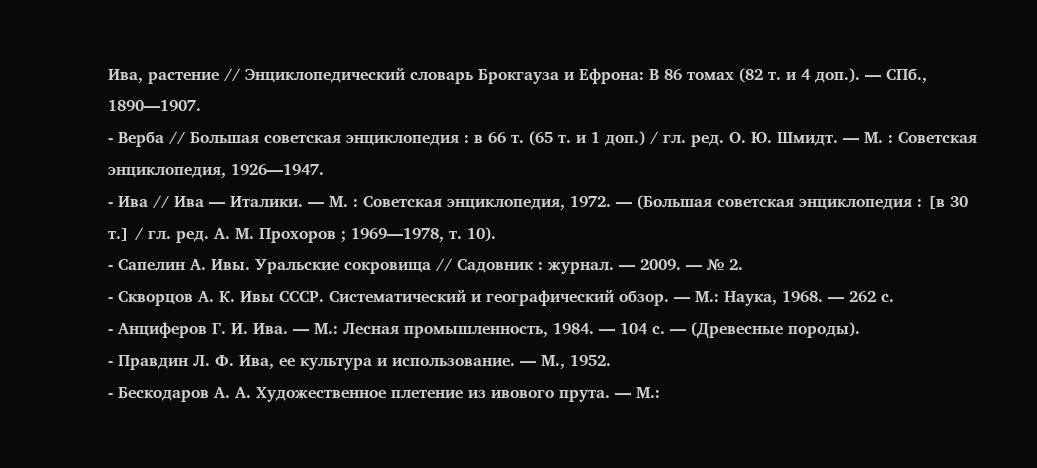Ива, растение // Энциклопедический словарь Брокгауза и Ефрона: В 86 томах (82 т. и 4 доп.). — СПб., 1890—1907.
- Верба // Большая советская энциклопедия : в 66 т. (65 т. и 1 доп.) / гл. ред. О. Ю. Шмидт. — М. : Советская энциклопедия, 1926—1947.
- Ива // Ива — Италики. — М. : Советская энциклопедия, 1972. — (Большая советская энциклопедия : [в 30 т.] / гл. ред. А. М. Прохоров ; 1969—1978, т. 10).
- Сапелин А. Ивы. Уральские сокровища // Садовник : журнал. — 2009. — № 2.
- Скворцов А. К. Ивы СССР. Систематический и географический обзор. — М.: Наука, 1968. — 262 с.
- Анциферов Г. И. Ива. — М.: Лесная промышленность, 1984. — 104 с. — (Древесные породы).
- Правдин Л. Ф. Ива, ее культура и использование. — М., 1952.
- Бескодаров А. А. Художественное плетение из ивового прута. — М.: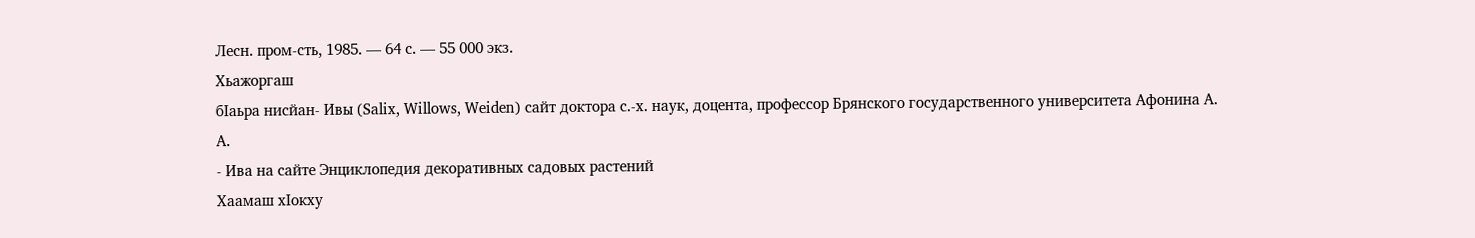Лесн. пром-сть, 1985. — 64 с. — 55 000 экз.
Хьажоргаш
бӀаьра нисйан- Ивы (Salix, Willows, Weiden) сайт доктора с.-х. наук, доцента, профессор Брянского государственного университета Афонина А. А.
- Ива на сайте Энциклопедия декоративных садовых растений
Хаамаш хӀокху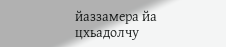йаззамера йа цхьадолчу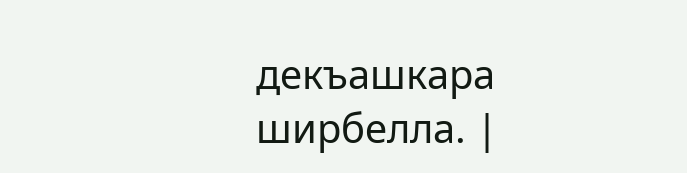декъашкара ширбелла. |